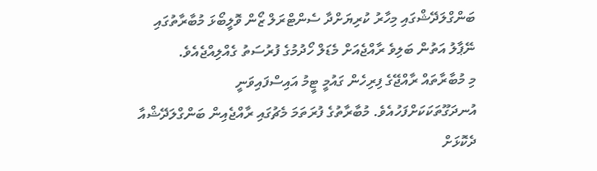ބަންގްލަދޭޝްގައި މިހާރު ކުރިޔަށްދާ ސެންޓްރަލް ޒޯން ވޮލީބޯޅަ މުބާރާތުގައި ނޭޕާލު އަތުން ބަލިވެ ރާއްޖެއަށް މެޑަލް ހޯދުމުގެ ފުރުސަތު ގެއްލިއްޖެއެވެ.
މި މުބާރާތައް ރާއްޖޭގެ ފިރިހެން ގައުމީ ޓީމު އައިސްފައިވަނީ އުނދަގޫތަކަކަށްފަހުއެވެ. މުބާރާތުގެ ފުރަތަމަ މެޗުގައި ރާއްޖެއިން ބަންގްލަދޭޝްއާ ދެކޮޅަށް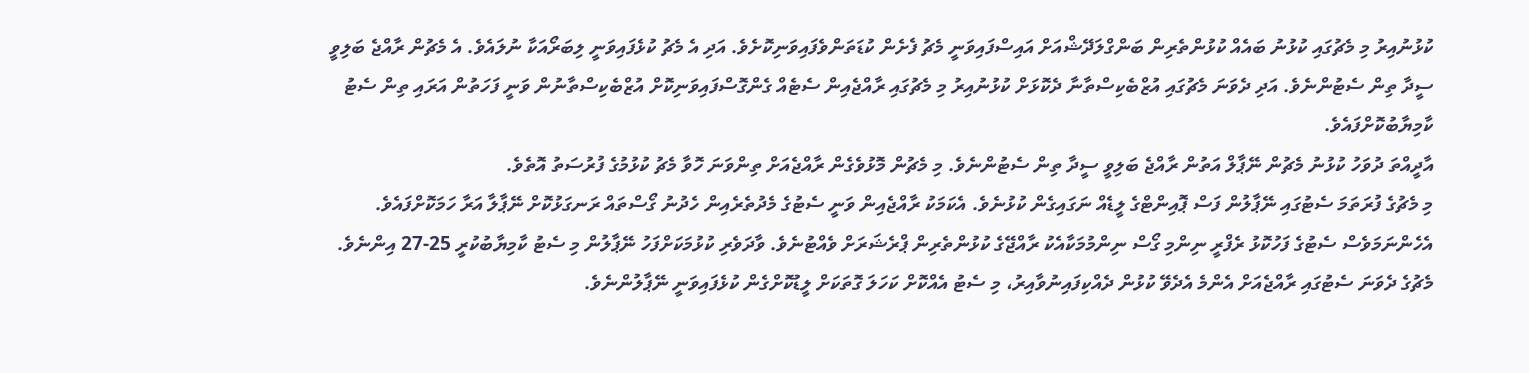ކުޅުނުއިރު މި މެޗުގައި ކުޅުނު ބައެއް ކުޅުންތެރިން ބަންގްލަދޭޝްއަށް އައިސްފައިވަނީ މެޗު ފެށެން ކުޑަތަންވެފައިވަނިކޮށެވެ. އަދި އެ މެޗު ކުޅެފައިވަނީ ލިބަރޯއަކާ ނުލައެވެ. އެ މެޗުން ރާއްޖެ ބަލިވީ ސީދާ ތިން ސެޓުންނެވެ. އަދި ދެވަނަ މެޗުގައި އުޒްބެކިސްތާނާ ދެކޮޅަށް ކުޅުނުއިރު މި މެޗުގައި ރާއްޖެއިން ސެޓެއް ގެންގޮސްފައިވަނިކޮށް އުޒްބެކިސްތާނުން ވަނީ ފަހަތުން އަރައި ތިން ސެޓު ކާމިޔާބުކޮށްފައެވެ.
އާދީއްތަ ދުވަހު ކުޅުނު މެޗުން ނޭޕާލް އަތުން ރާއްޖެ ބަލިވީ ސީދާ ތިން ސެޓުންނެވެ. މި މެޗުން މޮޅުވެގެން ރާއްޖެއަށް ތިންވަނަ ހޮވާ މެޗު ކުޅުމުގެ ފުރުސަތު އޮތެވެ.
މި މެޗުގެ ފުރަތަމަ ސެޓުގައި ނޭޕާލުން ފަސް ޕޮއިންޓްގެ ލީޑެއް ނަގައިގެން ކުޅުނެވެ. އެކަމަކު ރާއްޖެއިން ވަނީ ސެޓުގެ މެދުތެރެއިން ހެދުނު ގޯސްތައް ރަނގަޅުކޮށް ނޭޕާލާ އަރާ ހަމަކޮށްފައެވެ. އެހެންނަމަވެސް ސެޓުގެ ފަހުކޮޅު ރެފްރީ ނިންމި ގޯސް ނިންމުމަކާއެކު ރާއްޖޭގެ ކުޅުންތެރިން ޕްރެޝަރަށް ވެއްޓުނެވެ. ވާދަވެރި ކުޅުމަކަށްފަހު ނޭޕާލުން މި ސެޓު ކާމިޔާބުކުރީ 25-27 އިންނެވެ.
މެޗުގެ ދެވަނަ ސެޓުގައި ރާއްޖެއަށް އެންމެ އެދެވޭ ކުޅުން ދެއްކިފައިނުވާއިރު، މި ސެޓު އެއްކޮށް ކަހަލަ ގޮތަކަށް ލީޑުކޮށްގެން ކުޅެފައިވަނީ ނޭޕާލުންނެވެ.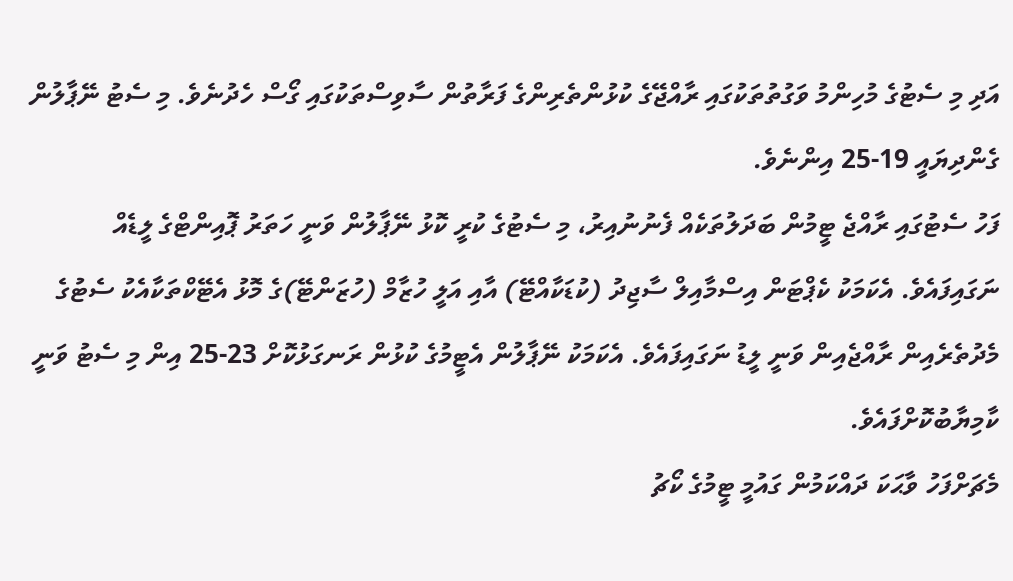އަދި މި ސެޓުގެ މުހިންމު ވަގުތުތަކުގައި ރާއްޖޭގެ ކުޅުންތެރިންގެ ފަރާތުން ސާވިސްތަކުގައި ގޯސް ހެދުނެވެ. މި ސެޓު ނޭޕާލުން ގެންދިޔައީ 19-25 އިންނެވެ.
ފަހު ސެޓުގައި ރާއްޖެ ޓީމުން ބަދަލުތަކެއް ފެނުނުއިރު، މި ސެޓުގެ ކުރީ ކޮޅު ނޭޕާލުން ވަނީ ހަތަރު ޕޮއިންޓްގެ ލީޑެއް ނަގައިފައެވެ. އެކަމަކު ކެޕްޓަން އިސްމާއިލް ސާޖިދު (ކުޑަކާއްޓޭ) އާއި އަލީ ހުޒާމް (ހުޒަންޓޭ)ގެ މޮޅު އެޓޭކްތަކާއެކު ސެޓުގެ މެދުތެރެއިން ރާއްޖެއިން ވަނީ ލީޑު ނަގައިފައެވެ. އެކަމަކު ނޭޕާލުން އެޓީމުގެ ކުޅުން ރަނގަޅުކޮށް 23-25 އިން މި ސެޓު ވަނީ ކާމިޔާބުކޮށްފައެވެ.
މެޗަށްފަހު ވާޙަކަ ދައްކަމުން ގައުމީ ޓީމުގެ ކޯޗު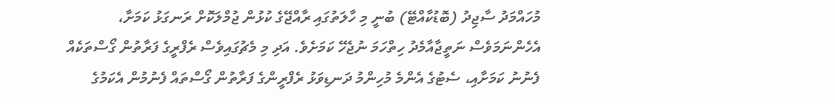މުހައްމަދު ސާޖިދު (ބޮޑުކާއްޓޭ) ބުނީ މި ހާލަތުގައި ރާއްޖޭގެ ކުޅުން ޖުމްލަކޮށް ރަނގަޅު ކަމަށާ، އެހެންނަމަވެސް ނަތީޖާއާމެދު ހިތްހަމަ ނުޖެހޭ ކަމަށެވެ. އަދި މި މެޗުގައިވެސް ރެފްރީގެ ފަރާތުން ގޯސްތަކެއް ފެނުނު ކަމަށާއި، ސެޓުގެ އެންމެ މުހިންމު ދަނޑިވަޅު ރެފްރީންގެ ފަރާތުން ގޯސްތައް ފެނުމުން އެކަމުގެ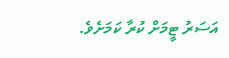އަސަރު ޓީމަށް ކުރާ ކަމަށެވެ.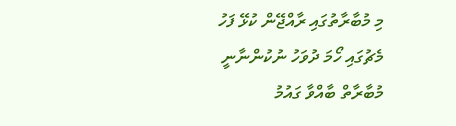މި މުބާރާތުގައި ރާއްޖޭން ކުޅޭ ފަހު މެޗުގައި ހޯމަ ދުވަހު ނުކުންނާނީ މުބާރާތް ބާއްވާ ގައުމު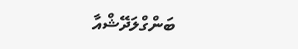ބަންގްލަދޭޝްއާ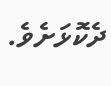ދެކޮޅަށެވެ.